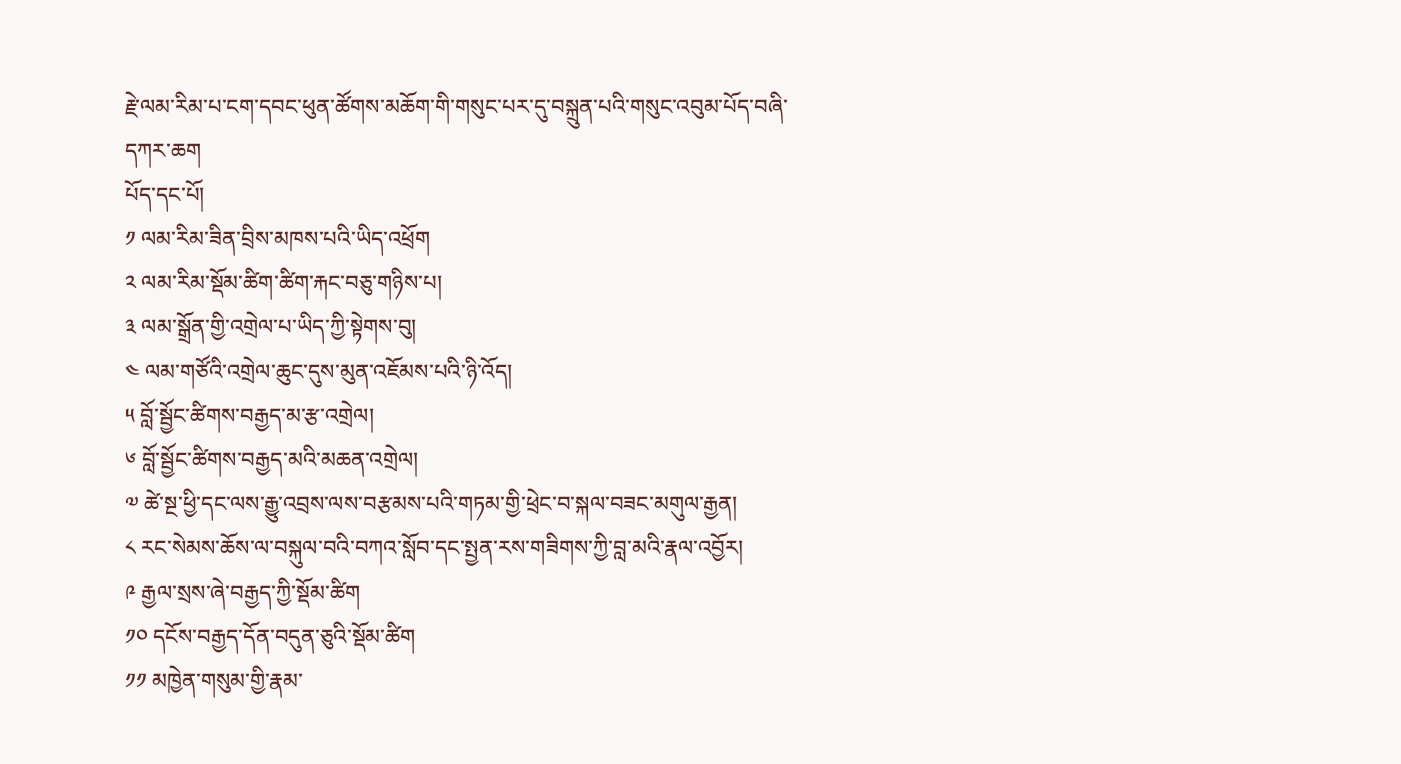རྗེ་ལམ་རིམ་པ་ངག་དབང་ཕུན་ཚོགས་མཆོག་གི་གསུང་པར་དུ་བསྐྲུན་པའི་གསུང་འབུམ་པོད་བཞི་
དཀར་ཆག
པོད་དང་པོ།
༡ ལམ་རིམ་ཟིན་བྲིས་མཁས་པའི་ཡིད་འཕྲོག
༢ ལམ་རིམ་སྡོམ་ཚིག་ཚིག་རྐང་བཅུ་གཉིས་པ།
༣ ལམ་སྒྲོན་གྱི་འགྲེལ་པ་ཡིད་ཀྱི་སྟེགས་བུ།
༤ ལམ་གཙོའི་འགྲེལ་ཆུང་དུས་མུན་འཇོམས་པའི་ཉི་འོད།
༥ བློ་སྦྱོང་ཚིགས་བརྒྱད་མ་རྩ་འགྲེལ།
༦ བློ་སྦྱོང་ཚིགས་བརྒྱད་མའི་མཆན་འགྲེལ།
༧ ཚེ་སྔ་ཕྱི་དང་ལས་རྒྱུ་འབྲས་ལས་བརྩམས་པའི་གཏམ་གྱི་ཕྲེང་བ་སྐལ་བཟང་མགུལ་རྒྱན།
༨ རང་སེམས་ཆོས་ལ་བསྐུལ་བའི་བཀའ་སློབ་དང་སྤྱན་རས་གཟིགས་ཀྱི་བླ་མའི་རྣལ་འབྱོར།
༩ རྒྱལ་སྲས་ཞེ་བརྒྱད་ཀྱི་སྡོམ་ཚིག
༡༠ དངོས་བརྒྱད་དོན་བདུན་ཅུའི་སྡོམ་ཚིག
༡༡ མཁྱེན་གསུམ་གྱི་རྣམ་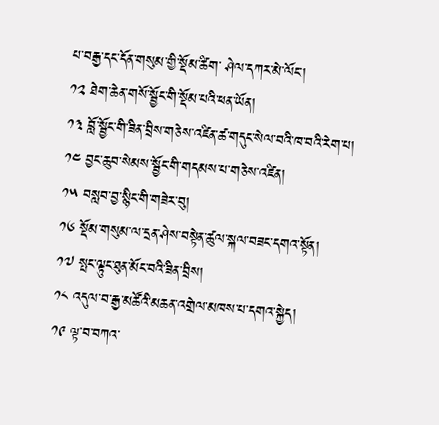པ་བརྒྱ་དང་དོན་གསུམ་གྱི་སྡོམ་ཚིག་ ཤེལ་དཀར་མེ་ལོང་།
༡༢ ཐེག་ཆེན་གསོ་སྦྱོང་གི་སྡོམ་པའི་ཕན་ཡོན།
༡༣ བློ་སྦྱོང་གི་ཟིན་བྲིས་གཅེས་འཛིན་ཚ་གདུང་སེལ་བའི་ཁ་བའི་རེག་པ།
༡༤ བྱང་ཆུབ་སེམས་སྦྱོང་གི་གདམས་པ་གཅེས་འཛིན།
༡༥ བསླབ་བྱ་སྙིང་གི་གཟེར་བུ།
༡༦ སྡོམ་གསུམ་ལ་དྲན་ཤེས་བསྟེན་ཚུལ་སྐལ་བཟང་དགའ་སྟོན།
༡༧ སྤང་ལྟུང་ཐུན་མོང་བའི་ཟིན་བྲིས།
༡༨ འདུལ་བ་རྒྱ་མཚོའི་མཆན་འགྲེལ་མཁས་པ་དགའ་སྐྱེད།
༡༩ ལྟ་བ་བཀའ་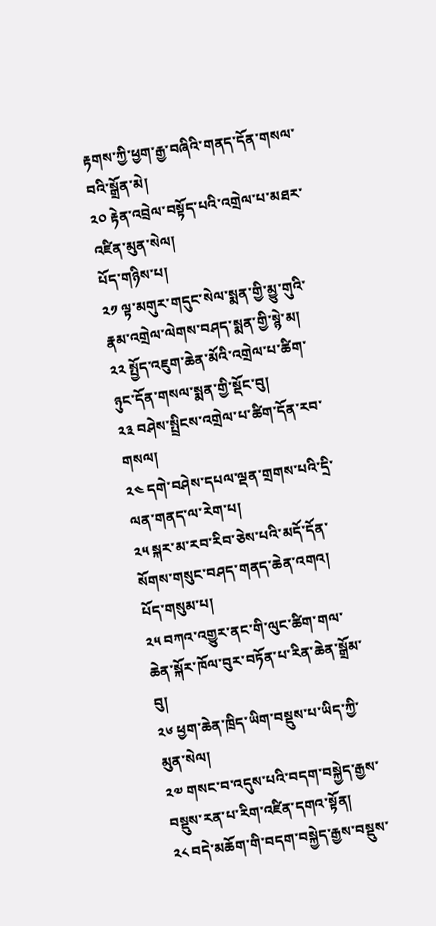རྟགས་ཀྱི་ཕྱག་རྒྱ་བཞིའི་གནད་དོན་གསལ་བའི་སྒྲོན་མེ།
༢༠ རྟེན་འབྲེལ་བསྟོད་པའི་འགྲེལ་པ་མཐར་འཛིན་མུན་སེལ།
པོད་གཉིས་པ།
༢༡ ལྟ་མགུར་གདུང་སེལ་སྨན་གྱི་མྱུ་གུའི་རྣམ་འགྲེལ་ལེགས་བཤད་སྨན་གྱི་སྙེ་མ།
༢༢ སྤྱོད་འཇུག་ཆེན་མོའི་འགྲེལ་པ་ཚིག་ཉུང་དོན་གསལ་སྨན་གྱི་སྡོང་བུ།
༢༣ བཤེས་སྤྲིངས་འགྲེལ་པ་ཚིག་དོན་རབ་གསལ།
༢༤ དགེ་བཤེས་དཔལ་ལྡན་གྲགས་པའི་དྲི་ལན་གནད་ལ་རེག་པ།
༢༥ སྐར་མ་རབ་རིབ་ཅེས་པའི་མདོ་དོན་སོགས་གསུང་བཤད་གནད་ཆེན་འགའ།
པོད་གསུམ་པ།
༢༥ བཀའ་འགྱུར་ནང་གི་ལུང་ཚིག་གལ་ཆེན་སྐོར་ཁོལ་བུར་བཏོན་པ་རིན་ཆེན་སྒྲོམ་བུ།
༢༦ ཕྱག་ཆེན་ཁྲིད་ཡིག་བསྡུས་པ་ཡིད་ཀྱི་མུན་སེལ།
༢༧ གསང་བ་འདུས་པའི་བདག་བསྐྱེད་རྒྱས་བསྡུས་རན་པ་རིག་འཛིན་དགའ་སྟོན།
༢༨ བདེ་མཆོག་གི་བདག་བསྐྱེད་རྒྱས་བསྡུས་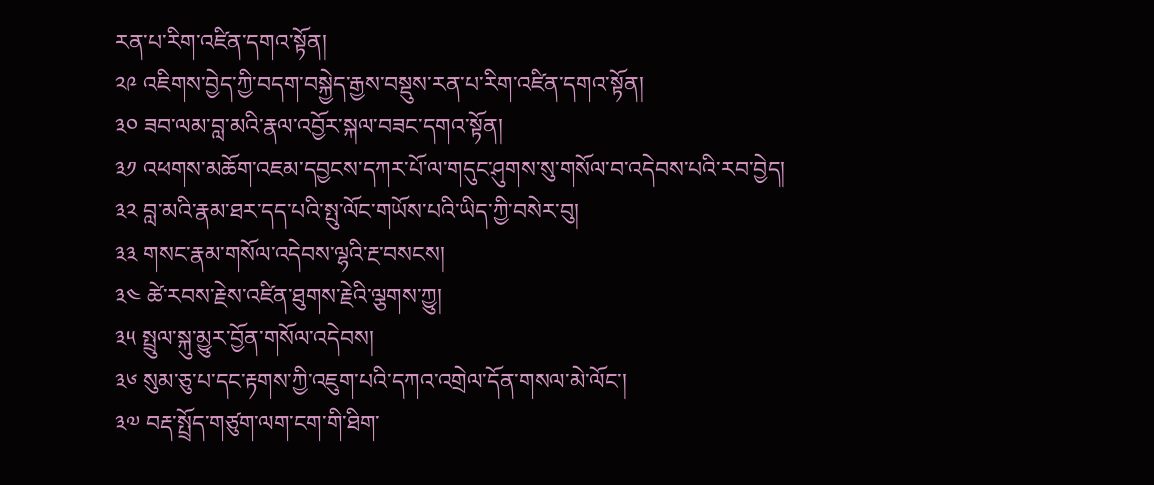རན་པ་རིག་འཛིན་དགའ་སྟོན།
༢༩ འཇིགས་བྱེད་ཀྱི་བདག་བསྐྱེད་རྒྱས་བསྡུས་རན་པ་རིག་འཛིན་དགའ་སྟོན།
༣༠ ཟབ་ལམ་བླ་མའི་རྣལ་འབྱོར་སྐལ་བཟང་དགའ་སྟོན།
༣༡ འཕགས་མཆོག་འཇམ་དབྱངས་དཀར་པོ་ལ་གདུང་ཤུགས་སུ་གསོལ་བ་འདེབས་པའི་རབ་བྱེད།
༣༢ བླ་མའི་རྣམ་ཐར་དད་པའི་སྤུ་ལོང་གཡོས་པའི་ཡིད་ཀྱི་བསེར་བུ།
༣༣ གསང་རྣམ་གསོལ་འདེབས་ལྷའི་རྔ་བསངས།
༣༤ ཚེ་རབས་རྗེས་འཛིན་ཐུགས་རྗེའི་ལྕགས་ཀྱུ།
༣༥ སྤྲུལ་སྐུ་མྱུར་བྱོན་གསོལ་འདེབས།
༣༦ སུམ་ཅུ་པ་དང་རྟགས་ཀྱི་འཇུག་པའི་དཀའ་འགྲེལ་དོན་གསལ་མེ་ལོང་།
༣༧ བརྡ་སྤྲོད་གཙུག་ལག་ངག་གི་ཐིག་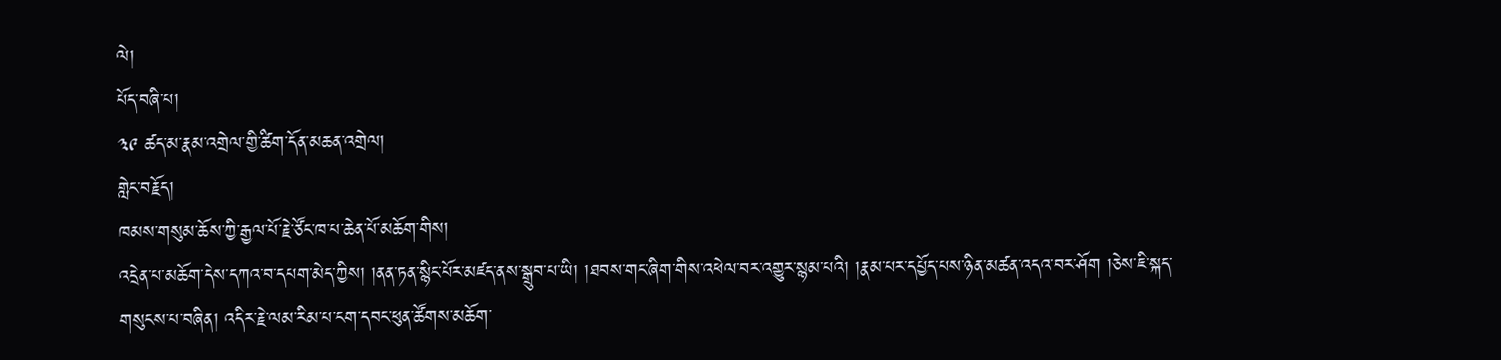ལེ།
པོད་བཞི་པ།
༣༩ ཚད་མ་རྣམ་འགྲེལ་གྱི་ཚིག་དོན་མཆན་འགྲེལ།
གླེང་བརྗོད།
ཁམས་གསུམ་ཆོས་ཀྱི་རྒྱལ་པོ་རྗེ་ཙོང་ཁ་པ་ཆེན་པོ་མཆོག་གིས།
འདྲེན་པ་མཆོག་དེས་དཀའ་བ་དཔག་མེད་ཀྱིས། །ནན་ཏན་སྙིང་པོར་མཛད་ནས་སྒྲུབ་པ་ཡི། །ཐབས་གང་ཞིག་གིས་འཕེལ་བར་འགྱུར་སྙམ་པའི། །རྣམ་པར་དཔྱོད་པས་ཉིན་མཚན་འདའ་བར་ཤོག །ཅེས་ཇི་སྐད་གསུངས་པ་བཞིན། འདིར་རྗེ་ལམ་རིམ་པ་ངག་དབང་ཕུན་ཚོགས་མཆོག་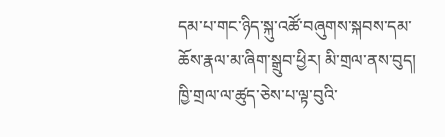དམ་པ་གང་ཉིད་སྐུ་འཚོ་བཞུགས་སྐབས་དམ་ཆོས་རྣལ་མ་ཞིག་སྒྲུབ་ཕྱིར། མི་གྲལ་ནས་བུད། ཁྱི་གྲལ་ལ་ཚུད་ཅེས་པ་ལྟ་བུའི་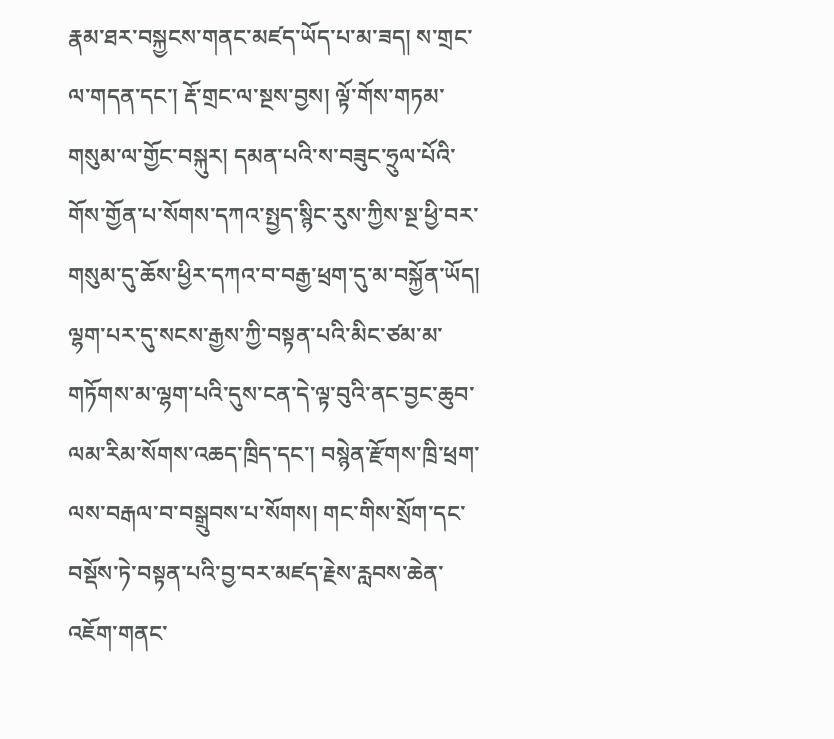རྣམ་ཐར་བསྐྱངས་གནང་མཛད་ཡོད་པ་མ་ཟད། ས་གྲང་ལ་གདན་དང་། རྡོ་གྲང་ལ་སྔས་བྱས། ལྟོ་གོས་གཏམ་གསུམ་ལ་གྱོང་བསྐུར། དམན་པའི་ས་བཟུང་ཧྲུལ་པོའི་གོས་གྱོན་པ་སོགས་དཀའ་སྤྱད་སྙིང་རུས་ཀྱིས་སྔ་ཕྱི་བར་གསུམ་དུ་ཆོས་ཕྱིར་དཀའ་བ་བརྒྱ་ཕྲག་དུ་མ་བསྐྱོན་ཡོད། ལྷག་པར་དུ་སངས་རྒྱས་ཀྱི་བསྟན་པའི་མིང་ཙམ་མ་གཏོགས་མ་ལྷག་པའི་དུས་ངན་དེ་ལྟ་བུའི་ནང་བྱང་ཆུབ་ལམ་རིམ་སོགས་འཆད་ཁྲིད་དང་། བསྙེན་རྫོགས་ཁྲི་ཕྲག་ལས་བརྒལ་བ་བསྒྲུབས་པ་སོགས། གང་གིས་སྲོག་དང་བསྡོས་ཏེ་བསྟན་པའི་བྱ་བར་མཛད་རྗེས་རླབས་ཆེན་འཇོག་གནང་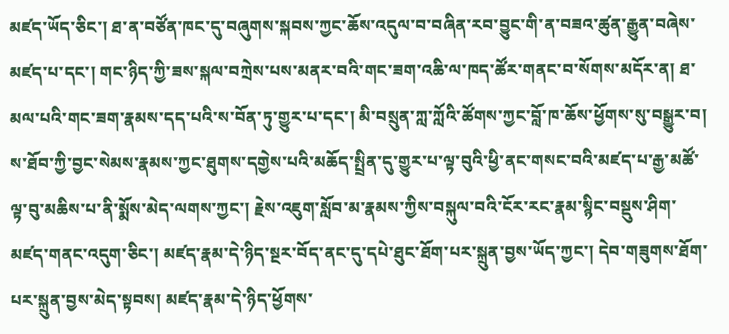མཛད་ཡོད་ཅིང་། ཐ་ན་བཙོན་ཁང་དུ་བཞུགས་སྐབས་ཀྱང་ཆོས་འདུལ་བ་བཞིན་རབ་བྱུང་གི་ན་བཟའ་ཚུན་རྒྱུན་བཞེས་མཛད་པ་དང་། གང་ཉིད་ཀྱི་ཟས་སྐལ་བཀྲེས་པས་མནར་བའི་གང་ཟག་འཆི་ལ་ཁད་ཚོར་གནང་བ་སོགས་མདོར་ན། ཐ་མལ་པའི་གང་ཟག་རྣམས་དད་པའི་ས་བོན་ཏུ་གྱུར་པ་དང་། མི་བསྲུན་ཀླ་ཀློའི་ཚོགས་ཀྱང་བློ་ཁ་ཆོས་ཕྱོགས་སུ་བསྒྱུར་བ། ས་ཐོབ་ཀྱི་བྱང་སེམས་རྣམས་ཀྱང་ཐུགས་དགྱེས་པའི་མཆོད་སྤྲིན་དུ་གྱུར་པ་ལྟ་བུའི་ཕྱི་ནང་གསང་བའི་མཛད་པ་རྒྱ་མཚོ་ལྟ་བུ་མཆིས་པ་ནི་སྨོས་མེད་ལགས་ཀྱང་། རྗེས་འཇུག་སློབ་མ་རྣམས་ཀྱིས་བསྐུལ་བའི་ངོར་རང་རྣམ་སྙིང་བསྡུས་ཤིག་མཛད་གནང་འདུག་ཅིང་། མཛད་རྣམ་དེ་ཉིད་སྔར་བོད་ནང་དུ་དཔེ་ཐུང་ཐོག་པར་སྐྲུན་བྱས་ཡོད་ཀྱང་། དེབ་གཟུགས་ཐོག་པར་སྐྲུན་བྱས་མེད་སྟབས། མཛད་རྣམ་དེ་ཉིད་ཕྱོགས་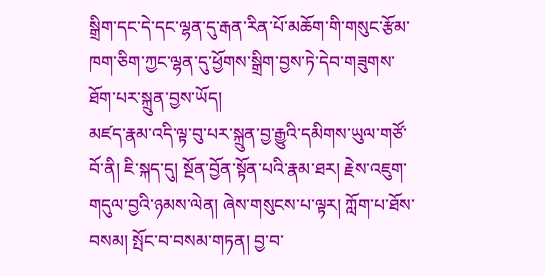སྒྲིག་དང་དེ་དང་ལྷན་དུ་རྒན་རིན་པོ་མཆོག་གི་གསུང་རྩོམ་ཁག་ཅིག་ཀྱང་ལྷན་དུ་ཕྱོགས་སྒྲིག་བྱས་ཏེ་དེབ་གཟུགས་ཐོག་པར་སྐྲུན་བྱས་ཡོད།
མཛད་རྣམ་འདི་ལྟ་བུ་པར་སྐྲུན་བྱ་རྒྱུའི་དམིགས་ཡུལ་གཙོ་བོ་ནི། ཇི་སྐད་དུ། སྔོན་བྱོན་སྟོན་པའི་རྣམ་ཐར། རྗེས་འཇུག་གདུལ་བྱའི་ཉམས་ལེན། ཞེས་གསུངས་པ་ལྟར། ཀློག་པ་ཐོས་བསམ། སྤོང་བ་བསམ་གཏན། བྱ་བ་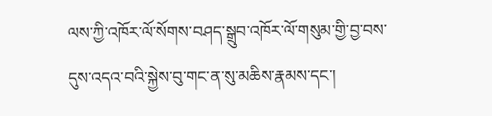ལས་ཀྱི་འཁོར་ལོ་སོགས་བཤད་སྒྲུབ་འཁོར་ལོ་གསུམ་གྱི་བྱ་བས་དུས་འདའ་བའི་སྐྱེས་བུ་གང་ན་སུ་མཆིས་རྣམས་དང་།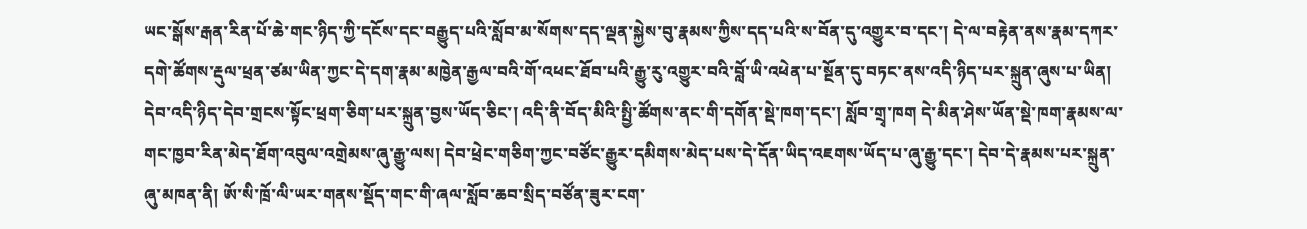ཡང་སྒོས་རྒན་རིན་པོ་ཆེ་གང་ཉིད་ཀྱི་དངོས་དང་བརྒྱུད་པའི་སློབ་མ་སོགས་དད་ལྡན་སྐྱེས་བུ་རྣམས་ཀྱིས་དད་པའི་ས་བོན་དུ་འགྱུར་བ་དང་། དེ་ལ་བརྟེན་ནས་རྣམ་དཀར་དགེ་ཚོགས་རྡུལ་ཕྲན་ཙམ་ཡིན་ཀྱང་དེ་དག་རྣམ་མཁྱེན་རྒྱལ་བའི་གོ་འཕང་ཐོབ་པའི་རྒྱུ་རུ་འགྱུར་བའི་བློ་ཡི་འཕེན་པ་སྔོན་དུ་བཏང་ནས་འདི་ཉིད་པར་སྐྲུན་ཞུས་པ་ཡིན།
དེབ་འདི་ཉིད་དེབ་གྲངས་སྟོང་ཕྲག་ཅིག་པར་སྐྲུན་བྱས་ཡོད་ཅིང་། འདི་ནི་བོད་མིའི་སྤྱི་ཚོགས་ནང་གི་དགོན་སྡེ་ཁག་དང་། སློབ་གྲྭ་ཁག དེ་མིན་ཤེས་ཡོན་སྡེ་ཁག་རྣམས་ལ་གང་ཁྱབ་རིན་མེད་ཐོག་འབུལ་འགྲེམས་ཞུ་རྒྱུ་ལས། དེབ་ཕྲེང་གཅིག་ཀྱང་བཙོང་རྒྱུར་དམིགས་མེད་པས་དེ་དོན་ཡིད་འཇགས་ཡོད་པ་ཞུ་རྒྱུ་དང་། དེབ་དེ་རྣམས་པར་སྐྲུན་ཞུ་མཁན་ནི། ཨོ་སི་ཁྲོ་ལི་ཡར་གནས་སྡོད་གང་གི་ཞལ་སློབ་ཆབ་སྲིད་བཙོན་ཟུར་ངག་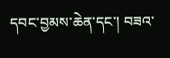དབང་བྱམས་ཆེན་དང་། བཟའ་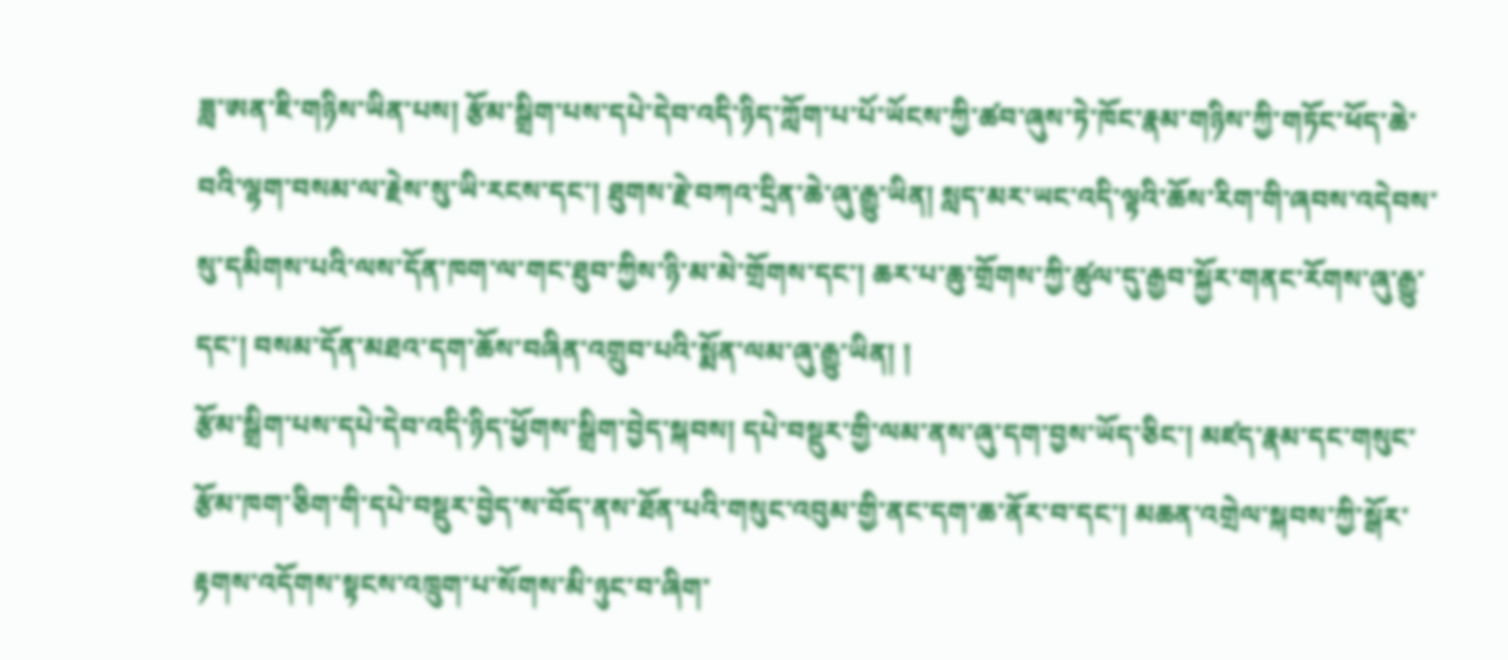ཟླ་ཨན་ཇི་གཉིས་ཡིན་པས། རྩོམ་སྒྲིག་པས་དཔེ་དེབ་འདི་ཉིད་ཀློག་པ་པོ་ཡོངས་ཀྱི་ཚབ་ཞུས་ཏེ་ཁོང་རྣམ་གཉིས་ཀྱི་གཏོང་ཕོད་ཆེ་བའི་ལྷག་བསམ་ལ་རྗེས་སུ་ཡི་རངས་དང་། ཐུགས་རྗེ་བཀའ་དྲིན་ཆེ་ཞུ་རྒྱུ་ཡིན། སླད་མར་ཡང་འདི་ལྟའི་ཆོས་རིག་གི་ཞབས་འདེབས་སུ་དམིགས་པའི་ལས་དོན་ཁག་ལ་གང་ཐུབ་ཀྱིས་ཉི་མ་མེ་གྲོགས་དང་། ཆར་པ་ཆུ་གྲོགས་ཀྱི་ཚུལ་དུ་རྒྱབ་སྐྱོར་གནང་རོགས་ཞུ་རྒྱུ་དང་། བསམ་དོན་མཐའ་དག་ཆོས་བཞིན་འགྲུབ་པའི་སྨོན་ལམ་ཞུ་རྒྱུ་ཡིན། །
རྩོམ་སྒྲིག་པས་དཔེ་དེབ་འདི་ཉིད་ཕྱོགས་སྒྲིག་བྱེད་སྐབས། དཔེ་བསྡུར་གྱི་ལམ་ནས་ཞུ་དག་བྱས་ཡོད་ཅིང་། མཛད་རྣམ་དང་གསུང་རྩོམ་ཁག་ཅིག་གི་དཔེ་བསྡུར་བྱེད་ས་བོད་ནས་ཐོན་པའི་གསུང་འབུམ་གྱི་ནང་དག་ཆ་ནོར་བ་དང་། མཆན་འགྲེལ་སྐབས་ཀྱི་སྒོར་རྟགས་འདོགས་སྟངས་འཁྲུག་པ་སོགས་མི་ཉུང་བ་ཞིག་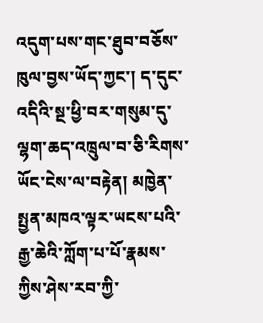འདུག་པས་གང་ཐུབ་བཅོས་ཁུལ་བྱས་ཡོད་ཀྱང་། ད་དུང་འདིའི་སྔ་ཕྱི་བར་གསུམ་དུ་ལྷག་ཆད་འཁྲུལ་བ་ཅི་རིགས་ཡོང་ངེས་ལ་བརྟེན། མཁྱེན་སྤྱན་མཁའ་ལྟར་ཡངས་པའི་རྒྱ་ཆེའི་ཀློག་པ་པོ་རྣམས་ཀྱིས་ཤེས་རབ་ཀྱི་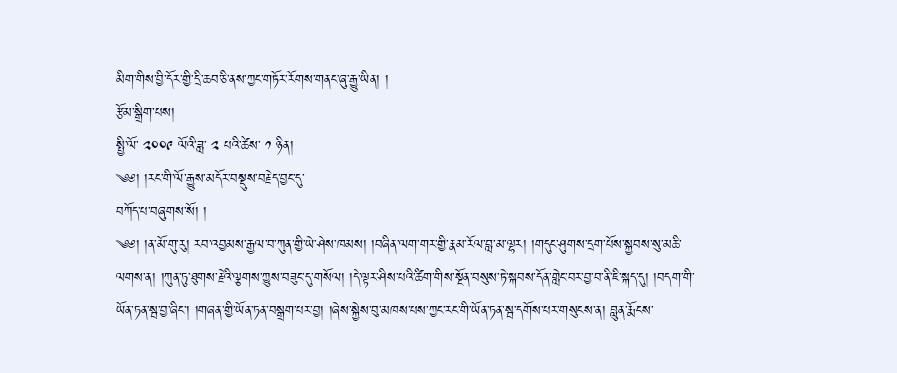མིག་གིས་བྱི་དོར་གྱི་དྲི་ཆབ་ཅི་ནས་ཀྱང་གཏོར་རོགས་གནང་ཞུ་རྒྱུ་ཡིན། །
རྩོམ་སྒྲིག་པས།
སྤྱི་ལོ་ ༢༠༠༩ ལོའི་ཟླ་ ༢ པའི་ཚེས་ ༡ ཉིན།
༄༅། །རང་གི་ལོ་རྒྱུས་མདོར་བསྡུས་བརྗེད་བྱང་དུ་
བཀོད་པ་བཞུགས་སོ། །
༄༅། །ན་མོ་གུ་རུ། རབ་འབྱམས་རྒྱལ་བ་ཀུན་གྱི་ཡེ་ཤེས་ཁམས། །བཞིན་ལག་གར་གྱི་རྣམ་རོལ་བླ་མ་ལྷར། །གདུང་ཤུགས་དྲག་པོས་སྐྱབས་སུ་མཆི་ལགས་ན། །ཀུན་ཏུ་ཐུགས་རྗེའི་ལྕགས་ཀྱུས་བཟུང་དུ་གསོལ། །དེ་ལྟར་ཤིས་པའི་ཚིག་གིས་སྔོན་བསུས་ཏེ་སྐབས་དོན་གླེང་བར་བྱ་བ་ནི་ཇི་སྐད་དུ། །བདག་གི་ཡོན་ཏན་སྦ་བྱ་ཞིང་། །གཞན་གྱི་ཡོན་ཏན་བསྒྲག་པར་བྱ། །ཞེས་སྐྱེས་བུ་མཁས་པས་ཀྱང་རང་གི་ཡོན་ཏན་སྦ་དགོས་པར་གསུངས་ན། བླུན་རྨོངས་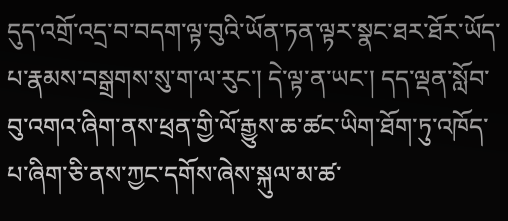དུད་འགྲོ་འདྲ་བ་བདག་ལྟ་བུའི་ཡོན་ཏན་ལྟར་སྣང་ཐར་ཐོར་ཡོད་པ་རྣམས་བསྒྲགས་སུ་ག་ལ་རུང་། དེ་ལྟ་ན་ཡང་། དད་ལྡན་སློབ་བུ་འགའ་ཞིག་ནས་ཕྲན་གྱི་ལོ་རྒྱུས་ཆ་ཚང་ཡིག་ཐོག་ཏུ་འཁོད་པ་ཞིག་ཅི་ནས་ཀྱང་དགོས་ཞེས་སྐུལ་མ་ཚ་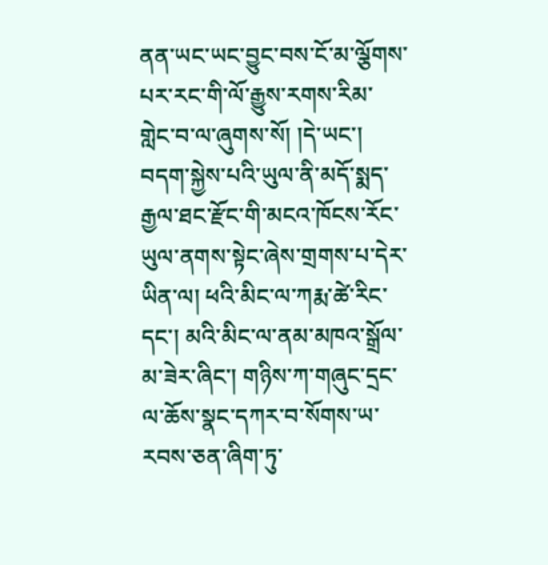ནན་ཡང་ཡང་བྱུང་བས་ངོ་མ་ལྕོགས་པར་རང་གི་ལོ་རྒྱུས་རགས་རིམ་གླེང་བ་ལ་ཞུགས་སོ། །དེ་ཡང་། བདག་སྐྱེས་པའི་ཡུལ་ནི་མདོ་སྨད་རྒྱལ་ཐང་རྫོང་གི་མངའ་ཁོངས་རོང་ཡུལ་ནགས་སྟེང་ཞེས་གྲགས་པ་དེར་ཡིན་ལ། ཕའི་མིང་ལ་ཀརྨ་ཚེ་རིང་དང་། མའི་མིང་ལ་ནམ་མཁའ་སྒྲོལ་མ་ཟེར་ཞིང་། གཉིས་ཀ་གཞུང་དྲང་ལ་ཆོས་སྣང་དཀར་བ་སོགས་ཡ་རབས་ཅན་ཞིག་ཏུ་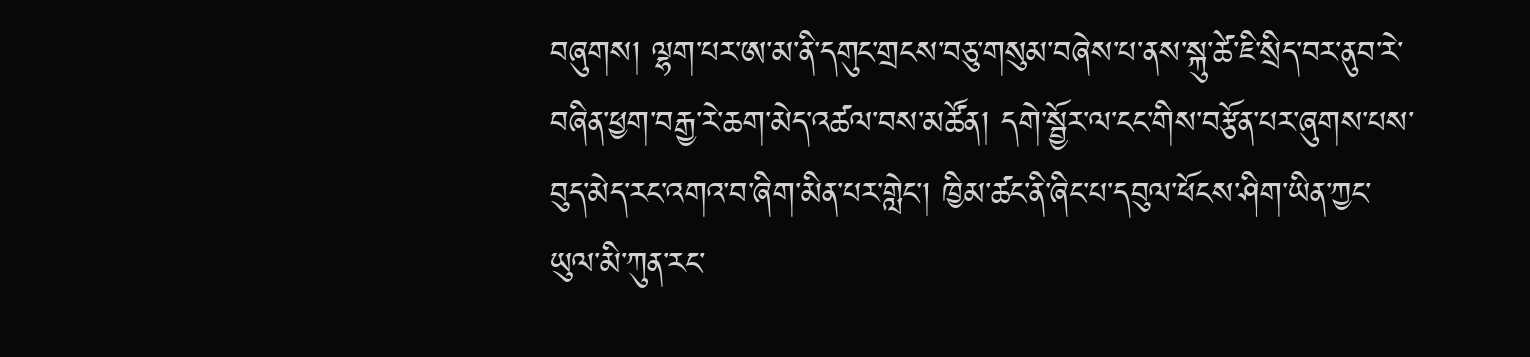བཞུགས། ལྷག་པར་ཨ་མ་ནི་དགུང་གྲངས་བཅུ་གསུམ་བཞེས་པ་ནས་སྐུ་ཚེ་ཇི་སྲིད་བར་ནུབ་རེ་བཞིན་ཕྱག་བརྒྱ་རེ་ཆག་མེད་འཚལ་བས་མཚོན། དགེ་སྦྱོར་ལ་ངང་གིས་བརྩོན་པར་ཞུགས་པས་བུད་མེད་རང་འགའ་བ་ཞིག་མིན་པར་གླེང་། ཁྱིམ་ཚང་ནི་ཞིང་པ་དབུལ་ཕོངས་ཤིག་ཡིན་ཀྱང་ཡུལ་མི་ཀུན་རང་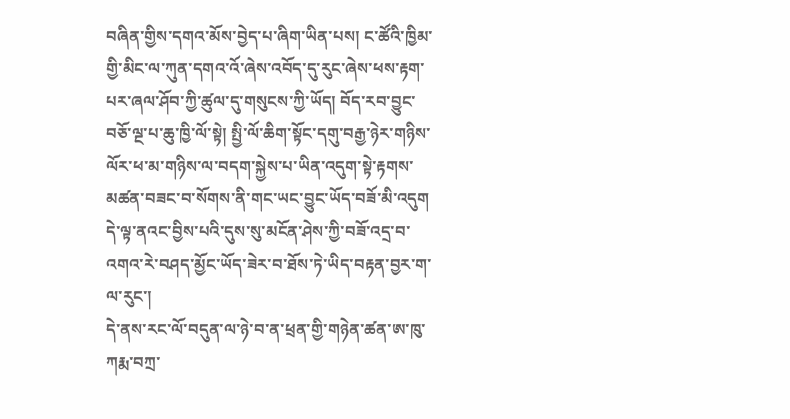བཞིན་གྱིས་དགའ་མོས་བྱེད་པ་ཞིག་ཡིན་པས། ང་ཚོའི་ཁྱིམ་གྱི་མིང་ལ་ཀུན་དགའ་འོ་ཞེས་འབོད་དུ་རུང་ཞེས་ཕས་རྟག་པར་ཞལ་ཤོབ་ཀྱི་ཚུལ་དུ་གསུངས་ཀྱི་ཡོད། བོད་རབ་བྱུང་བཅོ་ལྔ་པ་ཆུ་ཁྱི་ལོ་སྟེ། སྤྱི་ལོ་ཆིག་སྟོང་དགུ་བརྒྱ་ཉེར་གཉིས་ལོར་ཕ་མ་གཉིས་ལ་བདག་སྐྱེས་པ་ཡིན་འདུག་སྟེ་རྟགས་མཚན་བཟང་བ་སོགས་ནི་གང་ཡང་བྱུང་ཡོད་བཟོ་མི་འདུག དེ་ལྟ་ནའང་བྱིས་པའི་དུས་སུ་མངོན་ཤེས་ཀྱི་བཟོ་འདྲ་བ་འགའ་རེ་བཤད་མྱོང་ཡོད་ཟེར་བ་ཐོས་ཏེ་ཡིད་བརྟན་བྱར་ག་ལ་རུང་།
དེ་ནས་རང་ལོ་བདུན་ལ་ཉེ་བ་ན་ཕྲན་གྱི་གཉེན་ཚན་ཨ་ཁུ་ཀརྨ་བཀྲ་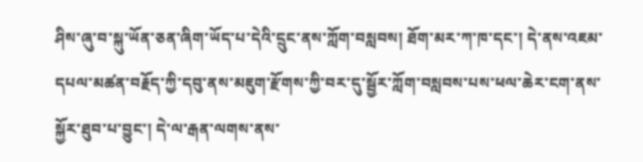ཤིས་ཞུ་བ་སྐུ་ཡོན་ཅན་ཞིག་ཡོད་པ་དེའི་དྲུང་ནས་ཀློག་བསླབས། ཐོག་མར་ཀ་ཁ་དང་། དེ་ནས་འཇམ་དཔལ་མཚན་བརྗོད་ཀྱི་དབུ་ནས་མཇུག་རྫོགས་ཀྱི་བར་དུ་སྦྱོར་ཀློག་བསླབས་པས་ཕལ་ཆེར་ངག་ནས་སྐྱོར་ཐུབ་པ་བྱུང་། དེ་ལ་རྒན་ལགས་ནས་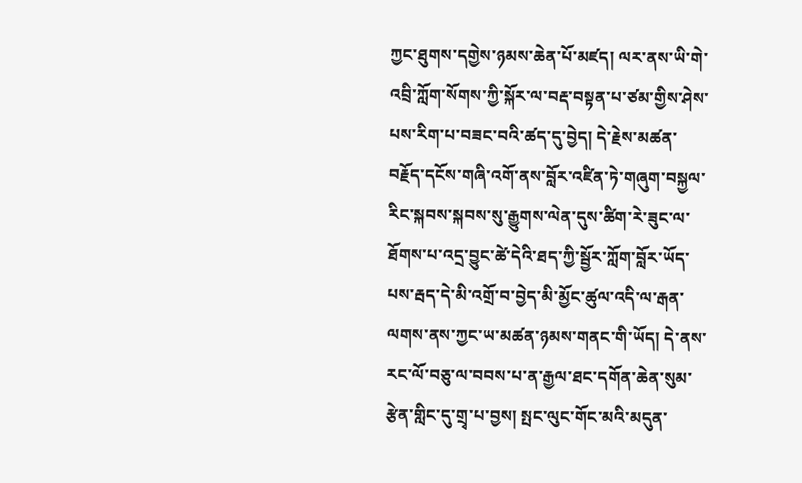ཀྱང་ཐུགས་དགྱེས་ཉམས་ཆེན་པོ་མཛད། ལར་ནས་ཡི་གེ་འབྲི་ཀློག་སོགས་ཀྱི་སྐོར་ལ་བརྡ་བསྟན་པ་ཙམ་གྱིས་ཤེས་པས་རིག་པ་བཟང་བའི་ཚད་དུ་བྱེད། དེ་རྗེས་མཚན་བརྗོད་དངོས་གཞི་འགོ་ནས་བློར་འཛིན་ཏེ་གཞུག་བསྐྱལ་རིང་སྐབས་སྐབས་སུ་རྒྱུགས་ལེན་དུས་ཚིག་རེ་ཟུང་ལ་ཐོགས་པ་འདྲ་བྱུང་ཚེ་དེའི་ཐད་ཀྱི་སྦྱོར་ཀློག་བློར་ཡོད་པས་རྦད་དེ་མི་འགྲོ་བ་བྱེད་མི་མྱོང་ཚུལ་འདི་ལ་རྒན་ལགས་ནས་ཀྱང་ཡ་མཚན་ཉམས་གནང་གི་ཡོད། དེ་ནས་རང་ལོ་བཅུ་ལ་བབས་པ་ན་རྒྱལ་ཐང་དགོན་ཆེན་སུམ་རྩེན་གླིང་དུ་གྲྭ་པ་བྱས། སྤང་ལུང་གོང་མའི་མདུན་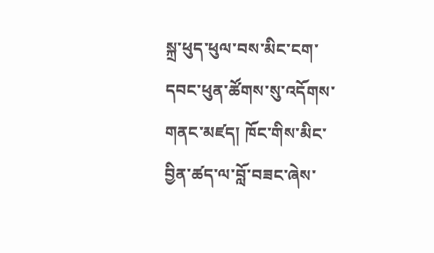སྐྲ་ཕུད་ཕུལ་བས་མིང་ངག་དབང་ཕུན་ཚོགས་སུ་འདོགས་གནང་མཛད། ཁོང་གིས་མིང་བྱིན་ཚད་ལ་བློ་བཟང་ཞེས་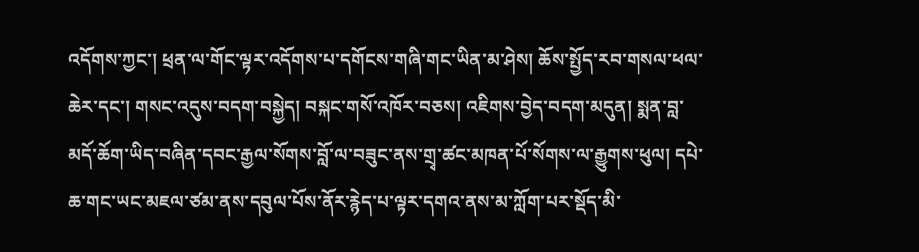འདོགས་ཀྱང་། ཕྲན་ལ་གོང་ལྟར་འདོགས་པ་དགོངས་གཞི་གང་ཡིན་མ་ཤེས། ཆོས་སྤྱོད་རབ་གསལ་ཕལ་ཆེར་དང་། གསང་འདུས་བདག་བསྐྱེད། བསྐང་གསོ་འཁོར་བཅས། འཇིགས་བྱེད་བདག་མདུན། སྨན་བླ་མདོ་ཆོག་ཡིད་བཞིན་དབང་རྒྱལ་སོགས་བློ་ལ་བཟུང་ནས་གྲྭ་ཚང་མཁན་པོ་སོགས་ལ་རྒྱུགས་ཕུལ། དཔེ་ཆ་གང་ཡང་མཇལ་ཙམ་ནས་དབུལ་པོས་ནོར་རྙེད་པ་ལྟར་དགའ་ནས་མ་ཀློག་པར་སྡོད་མི་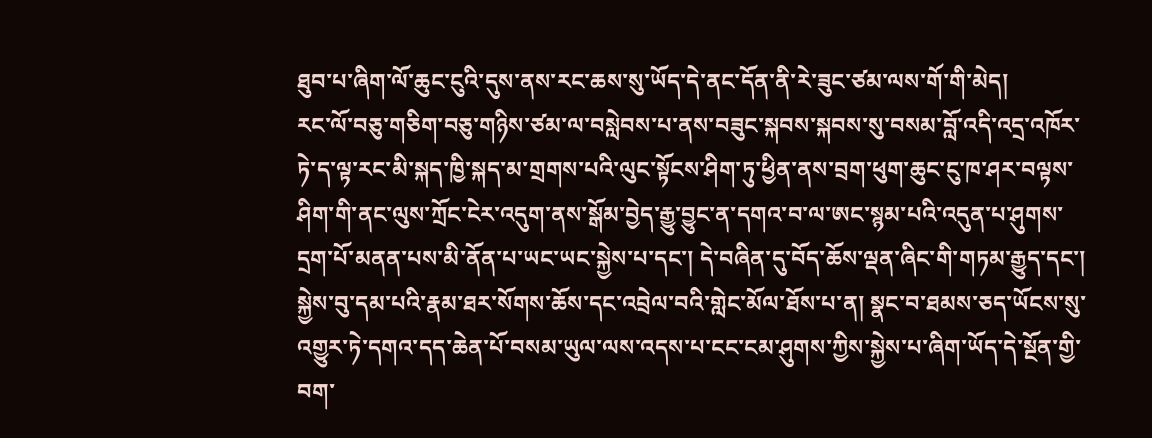ཐུབ་པ་ཞིག་ལོ་ཆུང་ངུའི་དུས་ནས་རང་ཆས་སུ་ཡོད་དེ་ནང་དོན་ནི་རེ་ཟུང་ཙམ་ལས་གོ་གི་མེད།
རང་ལོ་བཅུ་གཅིག་བཅུ་གཉིས་ཙམ་ལ་བསླེབས་པ་ནས་བཟུང་སྐབས་སྐབས་སུ་བསམ་བློ་འདི་འདྲ་འཁོར་ཏེ་ད་ལྟ་རང་མི་སྐད་ཁྱི་སྐད་མ་གྲགས་པའི་ལུང་སྟོངས་ཤིག་ཏུ་ཕྱིན་ནས་བྲག་ཕུག་ཆུང་ངུ་ཁ་ཤར་བལྟས་ཤིག་གི་ནང་ལུས་ཀྲོང་ངེར་འདུག་ནས་སྒོམ་བྱེད་རྒྱུ་བྱུང་ན་དགའ་བ་ལ་ཨང་སྙམ་པའི་འདུན་པ་ཤུགས་དྲག་པོ་མནན་པས་མི་ནོན་པ་ཡང་ཡང་སྐྱེས་པ་དང་། དེ་བཞིན་དུ་བོད་ཆོས་ལྡན་ཞིང་གི་གཏམ་རྒྱུད་དང་། སྐྱེས་བུ་དམ་པའི་རྣམ་ཐར་སོགས་ཆོས་དང་འབྲེལ་བའི་གླེང་མོལ་ཐོས་པ་ན། སྣང་བ་ཐམས་ཅད་ཡོངས་སུ་འགྱུར་ཏེ་དགའ་དད་ཆེན་པོ་བསམ་ཡུལ་ལས་འདས་པ་ངང་ངམ་ཤུགས་ཀྱིས་སྐྱེས་པ་ཞིག་ཡོད་དེ་སྔོན་གྱི་བག་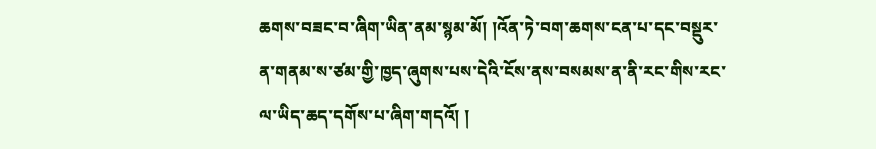ཆགས་བཟང་བ་ཞིག་ཡིན་ནམ་སྙམ་མོ། །འོན་ཏེ་བག་ཆགས་ངན་པ་དང་བསྡུར་ན་གནམ་ས་ཙམ་གྱི་ཁྱད་ཞུགས་པས་དེའི་ངོས་ནས་བསམས་ན་ནི་རང་གིས་རང་ལ་ཡིད་ཆད་དགོས་པ་ཞིག་གདའོ། །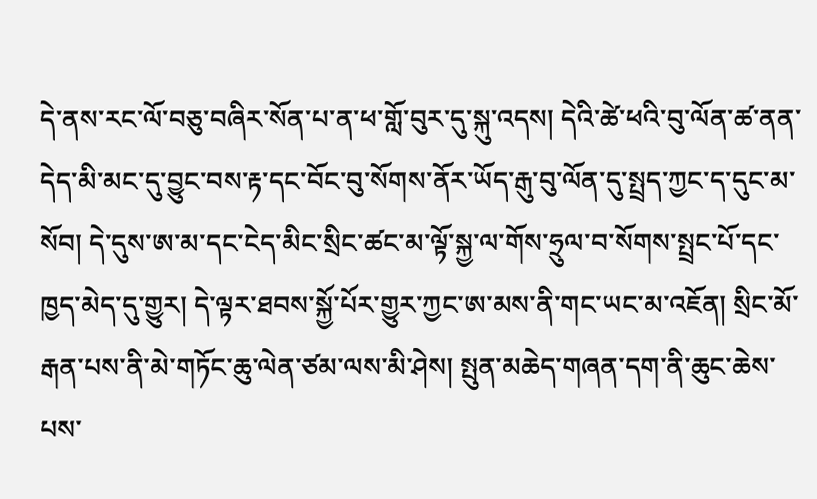དེ་ནས་རང་ལོ་བཅུ་བཞིར་སོན་པ་ན་ཕ་གློ་བུར་དུ་སྐུ་འདས། དེའི་ཚེ་ཕའི་བུ་ལོན་ཚ་ནན་དེད་མི་མང་དུ་བྱུང་བས་རྟ་དང་བོང་བུ་སོགས་ནོར་ཡོད་རྒུ་བུ་ལོན་དུ་སྤྲད་ཀྱང་ད་དུང་མ་སོབ། དེ་དུས་ཨ་མ་དང་ངེད་མིང་སྲིང་ཚང་མ་ལྟོ་སྐྱ་ལ་གོས་ཧྲུལ་བ་སོགས་སྤྲང་པོ་དང་ཁྱད་མེད་དུ་གྱུར། དེ་ལྟར་ཐབས་སྐྱོ་པོར་གྱུར་ཀྱང་ཨ་མས་ནི་གང་ཡང་མ་འཇོན། སྲིང་མོ་རྒན་པས་ནི་མེ་གཏོང་ཆུ་ལེན་ཙམ་ལས་མི་ཤེས། སྤུན་མཆེད་གཞན་དག་ནི་ཆུང་ཆེས་པས་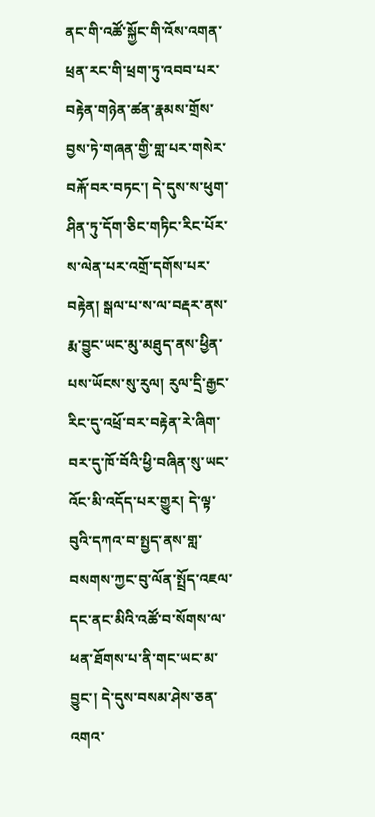ནང་གི་འཚོ་སྐྱོང་གི་འོས་འགན་ཕྲན་རང་གི་ཕྲག་ཏུ་འབབ་པར་བརྟེན་གཉེན་ཚན་རྣམས་གྲོས་བྱས་ཏེ་གཞན་གྱི་གླ་པར་གསེར་བརྐོ་བར་བཏང་། དེ་དུས་ས་ཕུག་ཤིན་ཏུ་དོག་ཅིང་གཏིང་རིང་པོར་ས་ལེན་པར་འགྲོ་དགོས་པར་བརྟེན། སྒལ་པ་ས་ལ་བརྡར་ནས་རྨ་བྱུང་ཡང་མུ་མཐུད་ནས་ཕྱིན་པས་ཡོངས་སུ་རུལ། རུལ་དྲི་རྒྱང་རིང་དུ་འཕྲོ་བར་བརྟེན་རེ་ཞིག་བར་དུ་ཁོ་བོའི་ཕྱི་བཞིན་སུ་ཡང་འོང་མི་འདོད་པར་གྱུར། དེ་ལྟ་བུའི་དཀའ་བ་སྤྱད་ནས་གླ་བསགས་ཀྱང་བུ་ལོན་སྤྲོད་འཇལ་དང་ནང་མིའི་འཚོ་བ་སོགས་ལ་ཕན་ཐོགས་པ་ནི་གང་ཡང་མ་བྱུང་། དེ་དུས་བསམ་ཤེས་ཅན་འགའ་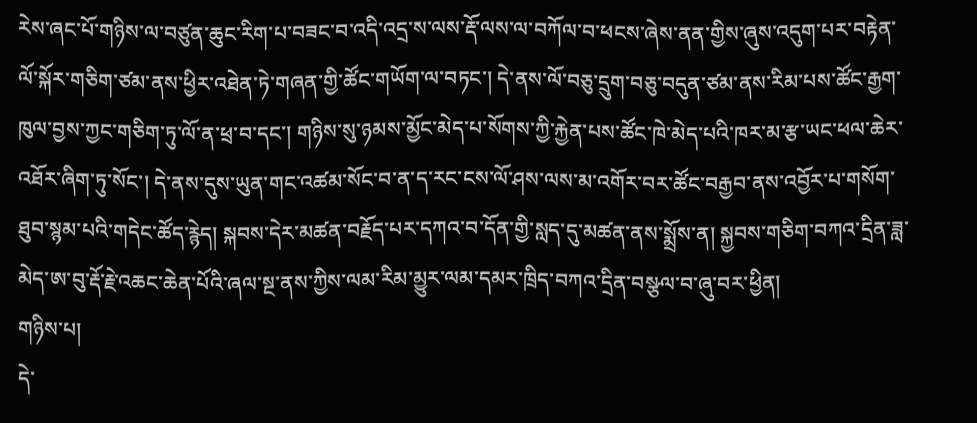རེས་ཞང་པོ་གཉིས་ལ་བཙུན་ཆུང་རིག་པ་བཟང་བ་འདི་འདྲ་ས་ལས་རྡོ་ལས་ལ་བཀོལ་བ་ཕངས་ཞེས་ནན་གྱིས་ཞུས་འདུག་པར་བརྟེན་ལོ་སྐོར་གཅིག་ཙམ་ནས་ཕྱིར་འཐེན་ཏེ་གཞན་གྱི་ཚོང་གཡོག་ལ་བཏང་། དེ་ནས་ལོ་བཅུ་དྲུག་བཅུ་བདུན་ཙམ་ནས་རིམ་པས་ཚོང་རྒྱག་ཁུལ་བྱས་ཀྱང་གཅིག་ཏུ་ལོ་ན་ཕྲ་བ་དང་། གཉིས་སུ་ཉམས་མྱོང་མེད་པ་སོགས་ཀྱི་རྐྱེན་པས་ཚོང་ཁེ་མེད་པའི་ཁར་མ་རྩ་ཡང་ཕལ་ཆེར་འཐོར་ཞིག་ཏུ་སོང་། དེ་ནས་དུས་ཡུན་གང་འཚམ་སོང་བ་ན་ད་རང་ངས་ལོ་ཤས་ལས་མ་འགོར་བར་ཚོང་བརྒྱབ་ནས་འབྱོར་པ་གསོག་ཐུབ་སྙམ་པའི་གདེང་ཚོད་རྙེད། སྐབས་དེར་མཚན་བརྗོད་པར་དཀའ་བ་དོན་གྱི་སླད་དུ་མཚན་ནས་སྨྲོས་ན། སྐྱབས་གཅིག་བཀའ་དྲིན་ཟླ་མེད་ཨ་བུ་རྡོ་རྗེ་འཆང་ཆེན་པོའི་ཞལ་སྔ་ནས་ཀྱིས་ལམ་རིམ་མྱུར་ལམ་དམར་ཁྲིད་བཀའ་དྲིན་བསྩལ་བ་ཞུ་བར་ཕྱིན།
གཉིས་པ།
དེ་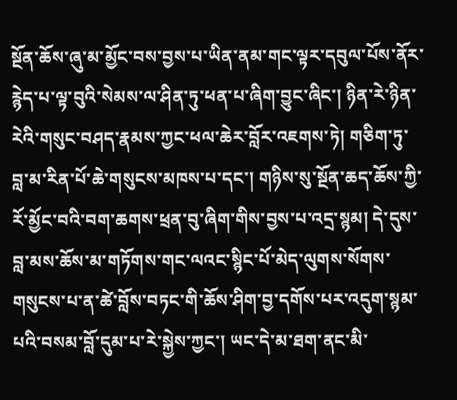སྔོན་ཆོས་ཞུ་མ་མྱོང་བས་བྱས་པ་ཡིན་ནམ་གང་ལྟར་དབུལ་པོས་ནོར་རྙེད་པ་ལྟ་བུའི་སེམས་ལ་ཤིན་ཏུ་ཕན་པ་ཞིག་བྱུང་ཞིང་། ཉིན་རེ་ཉིན་རེའི་གསུང་བཤད་རྣམས་ཀྱང་ཕལ་ཆེར་བློར་འཇགས་ཏེ། གཅིག་ཏུ་བླ་མ་རིན་པོ་ཆེ་གསུངས་མཁས་པ་དང་། གཉིས་སུ་སྔོན་ཆད་ཆོས་ཀྱི་རོ་མྱོང་བའི་བག་ཆགས་ཕྲན་བུ་ཞིག་གིས་བྱས་པ་འདྲ་སྙམ། དེ་དུས་བླ་མས་ཆོས་མ་གཏོགས་གང་ལའང་སྙིང་པོ་མེད་ལུགས་སོགས་གསུངས་པ་ན་ཚེ་བློས་བཏང་གི་ཆོས་ཤིག་བྱ་དགོས་པར་འདུག་སྙམ་པའི་བསམ་བློ་དུམ་པ་རེ་སྐྱེས་ཀྱང་། ཡང་དེ་མ་ཐག་ནང་མི་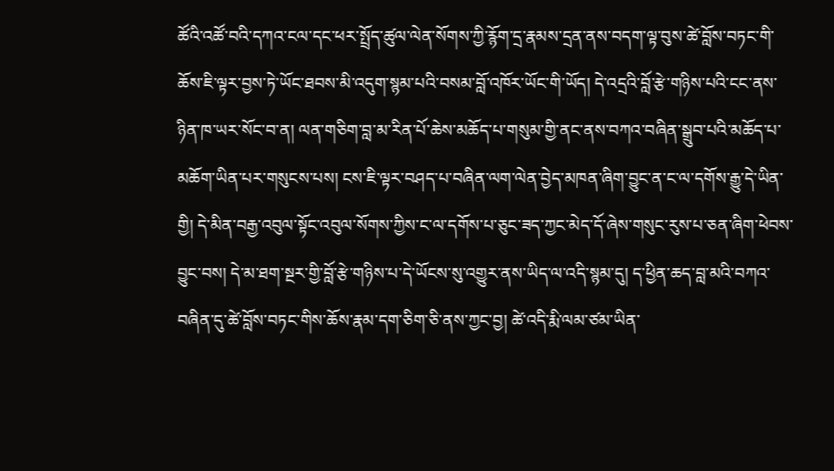ཚོའི་འཚོ་བའི་དཀའ་ངལ་དང་ཕར་སྤྲོད་ཚུལ་ལེན་སོགས་ཀྱི་རྙོག་དྲ་རྣམས་དྲན་ནས་བདག་ལྟ་བུས་ཚེ་བློས་བཏང་གི་ཆོས་ཇི་ལྟར་བྱས་ཏེ་ཡོང་ཐབས་མི་འདུག་སྙམ་པའི་བསམ་བློ་འཁོར་ཡོང་གི་ཡོད། དེ་འདྲའི་བློ་རྩེ་གཉིས་པའི་ངང་ནས་ཉིན་ཁ་ཡར་སོང་བ་ན། ལན་གཅིག་བླ་མ་རིན་པོ་ཆེས་མཆོད་པ་གསུམ་གྱི་ནང་ནས་བཀའ་བཞིན་སྒྲུབ་པའི་མཆོད་པ་མཆོག་ཡིན་པར་གསུངས་པས། ངས་ཇི་ལྟར་བཤད་པ་བཞིན་ལག་ལེན་བྱེད་མཁན་ཞིག་བྱུང་ན་ང་ལ་དགོས་རྒྱུ་དེ་ཡིན་གྱི། དེ་མིན་བརྒྱ་འབུལ་སྟོང་འབུལ་སོགས་ཀྱིས་ང་ལ་དགོས་པ་ཅུང་ཟད་ཀྱང་མེད་དོ་ཞེས་གསུང་རུས་པ་ཅན་ཞིག་ཕེབས་བྱུང་བས། དེ་མ་ཐག་སྔར་གྱི་བློ་རྩེ་གཉིས་པ་དེ་ཡོངས་སུ་འགྱུར་ནས་ཡིད་ལ་འདི་སྙམ་དུ། ད་ཕྱིན་ཆད་བླ་མའི་བཀའ་བཞིན་དུ་ཚེ་བློས་བཏང་གིས་ཆོས་རྣམ་དག་ཅིག་ཅི་ནས་ཀྱང་བྱ། ཚེ་འདི་རྨི་ལམ་ཙམ་ཡིན་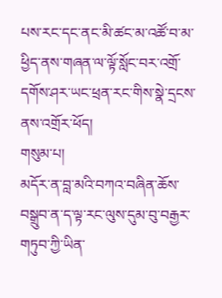པས་རང་དང་ནང་མི་ཚང་མ་འཚོ་བ་མ་ཕྱིད་ནས་གཞན་ལ་ལྟོ་སློང་བར་འགྲོ་དགོས་ཤར་ཡང་ཕྲན་རང་གིས་སྣེ་དྲངས་ནས་འགྲོར་ཕོད།
གསུམ་པ།
མདོར་ན་བླ་མའི་བཀའ་བཞིན་ཆོས་བསྒྲུབ་ན་ད་ལྟ་རང་ལུས་དུམ་བུ་བརྒྱར་གཏུབ་ཀྱི་ཡིན་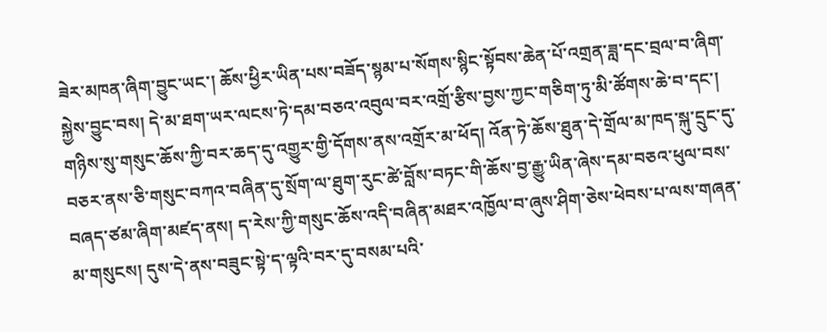ཟེར་མཁན་ཞིག་བྱུང་ཡང་། ཆོས་ཕྱིར་ཡིན་པས་བཟོད་སྙམ་པ་སོགས་སྙིང་སྟོབས་ཆེན་པོ་འགྲན་ཟླ་དང་བྲལ་བ་ཞིག་སྐྱེས་བྱུང་བས། དེ་མ་ཐག་ཡར་ལངས་ཏེ་དམ་བཅའ་འབུལ་བར་འགྲོ་རྩིས་བྱས་ཀྱང་གཅིག་ཏུ་མི་ཚོགས་ཆེ་བ་དང་། གཉིས་སུ་གསུང་ཆོས་ཀྱི་བར་ཆད་དུ་འགྱུར་གྱི་དོགས་ནས་འགྲོར་མ་ཕོད། འོན་ཏེ་ཆོས་ཐུན་དེ་གྲོལ་མ་ཁད་སྐུ་དྲུང་དུ་བཅར་ནས་ཅི་གསུང་བཀའ་བཞིན་དུ་སྲོག་ལ་ཐུག་རུང་ཚེ་བློས་བཏང་གི་ཆོས་བྱ་རྒྱུ་ཡིན་ཞེས་དམ་བཅའ་ཕུལ་བས་བཞད་ཙམ་ཞིག་མཛད་ནས། ད་རེས་ཀྱི་གསུང་ཆོས་འདི་བཞིན་མཐར་འཁྱོལ་བ་ཞུས་ཤིག་ཅེས་ཕེབས་པ་ལས་གཞན་མ་གསུངས། དུས་དེ་ནས་བཟུང་སྟེ་ད་ལྟའི་བར་དུ་བསམ་པའི་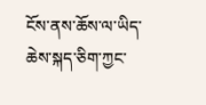ངོས་ནས་ཆོས་ལ་ཡིད་ཆེས་སྐད་ཅིག་ཀྱང་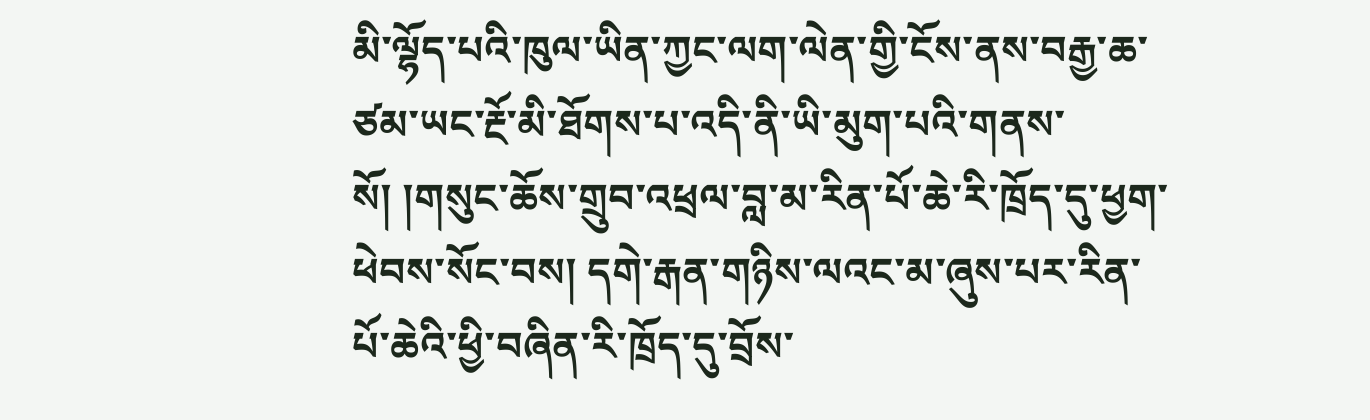མི་ལྷོད་པའི་ཁུལ་ཡིན་ཀྱང་ལག་ལེན་གྱི་ངོས་ནས་བརྒྱ་ཆ་ཙམ་ཡང་རྔོ་མི་ཐོགས་པ་འདི་ནི་ཡི་མུག་པའི་གནས་སོ། །གསུང་ཆོས་གྲུབ་འཕྲལ་བླ་མ་རིན་པོ་ཆེ་རི་ཁྲོད་དུ་ཕྱག་ཕེབས་སོང་བས། དགེ་རྒན་གཉིས་ལའང་མ་ཞུས་པར་རིན་པོ་ཆེའི་ཕྱི་བཞིན་རི་ཁྲོད་དུ་བྲོས་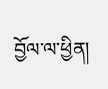བྱོལ་ལ་ཕྱིན།